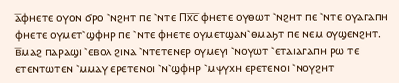ⲁ̅ⲫⲏⲉⲧⲉ ⲟⲩⲟⲛ ϭⲣⲟ ⳿ⲛϩⲏⲧ ⲡⲉ ⳿ⲛⲧⲉ Ⲡⲭ̅ⲥ̅ ⲫⲏⲉⲧⲉ ⲟⲩⲑⲱⲧ ⳿ⲛϩⲏⲧ ⲡⲉ ⳿ⲛⲧⲉ ⲟⲩⲁⲅⲁⲡⲏ ⲫⲏⲉⲧⲉ ⲟⲩⲙⲉⲧ⳿ϣⲫⲏⲣ ⲡⲉ ⳿ⲛⲧⲉ ⲫⲏⲉⲧⲉ ⲟⲩⲙⲉⲧϣⲁⲛ⳿ⲑⲙⲁϧⲧ ⲡⲉ ⲛⲉⲙ ⲟⲩϣⲉⲛϩⲏⲧ.
ⲃ̅ⲙⲁϩ ⲡⲁⲣⲁϣⲓ ⳿ⲉⲃⲟⲗ ϩⲓⲛⲁ ⳿ⲛⲧⲉⲧⲉⲛⲉⲣ ⲟⲩⲙⲉⲩⲓ ⳿ⲛⲟⲩⲱⲧ ⳿ⲉⲧⲁⲓⲁⲅⲁⲡⲏ ⲣⲱ ⲧⲉ ⲉⲧⲉⲛⲧⲱⲧⲉⲛ ⳿ⲙⲙⲁⲩ ⲉⲣⲉⲧⲉⲛⲟⲓ ⳿ⲛ⳿ϣⲫⲏⲣ ⳿ⲙⲯⲩⲭⲏ ⲉⲣⲉⲧⲉⲛⲟⲓ ⳿ⲛⲟⲩϩⲏⲧ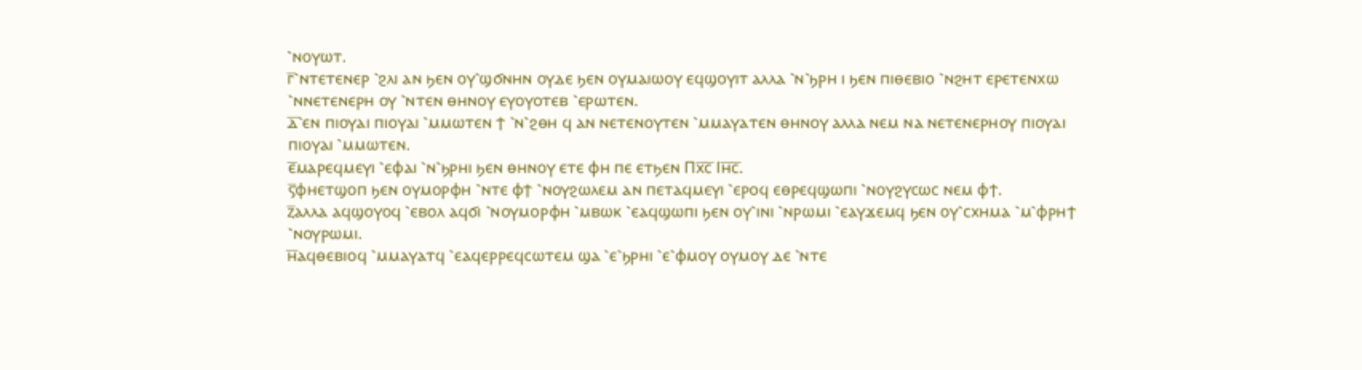⳿ⲛⲟⲩⲱⲧ.
ⲅ̅⳿ⲛⲧⲉⲧⲉⲛⲉⲣ ⳿ϩⲗⲓ ⲁⲛ ϧⲉⲛ ⲟⲩ⳿ϣϭⲛⲏⲛ ⲟⲩⲇⲉ ϧⲉⲛ ⲟⲩⲙⲁⲓⲱⲟⲩ ⲉϥϣⲟⲩⲓⲧ ⲁⲗⲗⲁ ⳿ⲛ⳿ϧⲣⲏ ⲓ ϧⲉⲛ ⲡⲓⲑⲉⲃⲓⲟ ⳿ⲛϩⲏⲧ ⲉⲣⲉⲧⲉⲛⲭⲱ ⳿ⲛⲛⲉⲧⲉⲛⲉⲣⲏ ⲟⲩ ⳿ⲛⲧⲉⲛ ⲑⲏⲛⲟⲩ ⲉⲩⲟⲩⲟⲧⲉⲃ ⳿ⲉⲣⲱⲧⲉⲛ.
ⲇ̅⳿ⲉⲛ ⲡⲓⲟⲩⲁⲓ ⲡⲓⲟⲩⲁⲓ ⳿ⲙⲙⲱⲧⲉⲛ ϯ ⳿ⲛ⳿ϩⲑⲏ ϥ ⲁⲛ ⲛⲉⲧⲉⲛⲟⲩⲧⲉⲛ ⳿ⲙⲙⲁⲩⲁⲧⲉⲛ ⲑⲏⲛⲟⲩ ⲁⲗⲗⲁ ⲛⲉⲙ ⲛⲁ ⲛⲉⲧⲉⲛⲉⲣⲏⲟⲩ ⲡⲓⲟⲩⲁⲓ ⲡⲓⲟⲩⲁⲓ ⳿ⲙⲙⲱⲧⲉⲛ.
ⲉ̅ⲙⲁⲣⲉϥⲙⲉⲩⲓ ⳿ⲉⲫⲁⲓ ⳿ⲛ⳿ϧⲣⲏⲓ ϧⲉⲛ ⲑⲏⲛⲟⲩ ⲉⲧⲉ ⲫⲏ ⲡⲉ ⲉⲧϧⲉⲛ Ⲡⲭ̅ⲥ̅ Ⲓⲏ̅ⲥ̅.
ⲋ̅ⲫⲏⲉⲧϣⲟⲡ ϧⲉⲛ ⲟⲩⲙⲟⲣⲫⲏ ⳿ⲛⲧⲉ ⲫϯ ⳿ⲛⲟⲩϩⲱⲗⲉⲙ ⲁⲛ ⲡⲉⲧⲁϥⲙⲉⲩⲓ ⳿ⲉⲣⲟϥ ⲉⲑⲣⲉϥϣⲱⲡⲓ ⳿ⲛⲟⲩϩⲩⲥⲱⲥ ⲛⲉⲙ ⲫϯ.
ⲍ̅ⲁⲗⲗⲁ ⲁϥϣⲟⲩⲟϥ ⳿ⲉⲃⲟⲗ ⲁϥϭⲓ ⳿ⲛⲟⲩⲙⲟⲣⲫⲏ ⳿ⲙⲃⲱⲕ ⳿ⲉⲁϥϣⲱⲡⲓ ϧⲉⲛ ⲟⲩ⳿ⲓⲛⲓ ⳿ⲛⲣⲱⲙⲓ ⳿ⲉⲁⲩϫⲉⲙϥ ϧⲉⲛ ⲟⲩ⳿ⲥⲭⲏⲙⲁ ⳿ⲙ⳿ⲫⲣⲏϯ ⳿ⲛⲟⲩⲣⲱⲙⲓ.
ⲏ̅ⲁϥⲑⲉⲃⲓⲟϥ ⳿ⲙⲙⲁⲩⲁⲧϥ ⳿ⲉⲁϥⲉⲣⲣⲉϥⲥⲱⲧⲉⲙ ϣⲁ ⳿ⲉ⳿ϧⲣⲏⲓ ⳿ⲉ⳿ⲫⲙⲟⲩ ⲟⲩⲙⲟⲩ ⲇⲉ ⳿ⲛⲧⲉ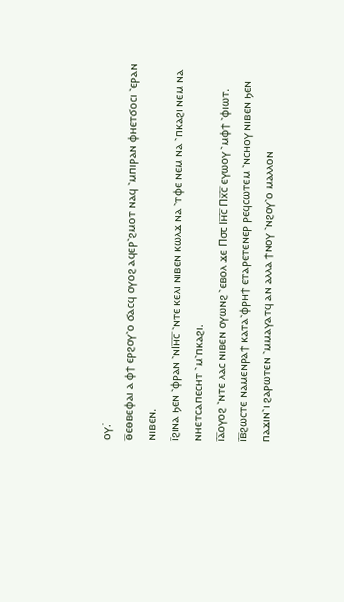ⲟⲩ.̇
ⲑ̅ⲉⲑⲃⲉⲫⲁⲓ ⲁ ⲫϯ ⲉⲣϩⲟⲩ⳿ⲟ ϭⲁⲥϥ ⲟⲩⲟϩ ⲁϥⲉⲣ⳿ϩⲙⲟⲧ ⲛⲁϥ ⳿ⲙⲡⲓⲣⲁⲛ ⲫⲏⲉⲧϭⲟⲥⲓ ⳿ⲉⲣⲁⲛ ⲛⲓⲃⲉⲛ.
ⲓ̅ϩⲓⲛⲁ ϧⲉⲛ ⳿ⲫⲣⲁⲛ ⳿ⲛⲒⲏ̅ⲥ̅ ⳿ⲛⲧⲉ ⲕⲉⲗⲓ ⲛⲓⲃⲉⲛ ⲕⲱⲗϫ ⲛⲁ ⳿ⲧⲫⲉ ⲛⲉⲙ ⲛⲁ ⳿ⲡⲕⲁϩⲓ ⲛⲉⲙ ⲛⲁ ⲛⲏⲉⲧⲥⲁⲡⲉⲥⲏⲧ ⳿ⲙ⳿ⲡⲕⲁϩⲓ.
ⲓ̅ⲁ̅ⲟⲩⲟϩ ⳿ⲛⲧⲉ ⲗⲁⲥ ⲛⲓⲃⲉⲛ ⲟⲩⲱⲛϩ ⳿ⲉⲃⲟⲗ ϫⲉ Ⲡ⳪ Ⲓⲏ̅ⲥ̅ Ⲡⲭ̅ⲥ̅ ⲉⲩⲱⲟⲩ ⳿ⲙⲫϯ ⳿ⲫⲓⲱⲧ.
ⲓ̅ⲃ̅ϩⲱⲥⲧⲉ ⲛⲁⲙⲉⲛⲣⲁϯ ⲕⲁⲧⲁ⳿ⲫⲣⲏϯ ⲉⲧⲁⲣⲉⲧⲉⲛⲉⲣ ⲣⲉϥⲥⲱⲧⲉⲙ ⳿ⲛⲥⲏⲟⲩ ⲛⲓⲃⲉⲛ ϧⲉⲛ ⲡⲁϫⲓⲛ⳿ⲓ ϩⲁⲣⲱⲧⲉⲛ ⳿ⲙⲙⲁⲩⲁⲧϥ ⲁⲛ ⲁⲗⲗⲁ ϯⲛⲟⲩ ⳿ⲛϩⲟⲩ⳿ⲟ ⲙⲁⲗⲗⲟⲛ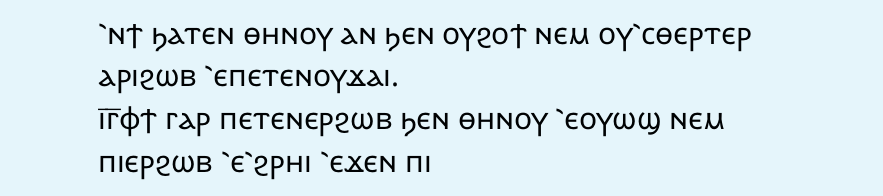⳿ⲛϯ ϧⲁⲧⲉⲛ ⲑⲏⲛⲟⲩ ⲁⲛ ϧⲉⲛ ⲟⲩϩⲟϯ ⲛⲉⲙ ⲟⲩ⳿ⲥⲑⲉⲣⲧⲉⲣ ⲁⲣⲓϩⲱⲃ ⳿ⲉⲡⲉⲧⲉⲛⲟⲩϫⲁⲓ.
ⲓ̅ⲅ̅ⲫϯ ⲅⲁⲣ ⲡⲉⲧⲉⲛⲉⲣϩⲱⲃ ϧⲉⲛ ⲑⲏⲛⲟⲩ ⳿ⲉⲟⲩⲱϣ ⲛⲉⲙ ⲡⲓⲉⲣϩⲱⲃ ⳿ⲉ⳿ϩⲣⲏⲓ ⳿ⲉϫⲉⲛ ⲡⲓ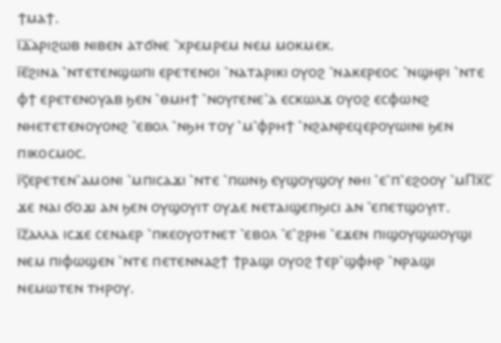ϯⲙⲁϯ.
ⲓ̅ⲇ̅ⲁⲣⲓϩⲱⲃ ⲛⲓⲃⲉⲛ ⲁⲧϭⲛⲉ ⳿ⲭⲣⲉⲙⲣⲉⲙ ⲛⲉⲙ ⲙⲟⲕⲙⲉⲕ.
ⲓ̅ⲉ̅ϩⲓⲛⲁ ⳿ⲛⲧⲉⲧⲉⲛϣⲱⲡⲓ ⲉⲣⲉⲧⲉⲛⲟⲓ ⳿ⲛⲁⲧⲁⲣⲓⲕⲓ ⲟⲩⲟϩ ⳿ⲛⲁⲕⲉⲣⲉⲟⲥ ⳿ⲛϣⲏⲣⲓ ⳿ⲛⲧⲉ ⲫϯ ⲉⲣⲉⲧⲉⲛⲟⲩⲁⲃ ϧⲉⲛ ⳿ⲑⲙⲏϯ ⳿ⲛⲟⲩⲅⲉⲛⲉ⳿ⲁ ⲉⲥⲕⲱⲗϫ ⲟⲩⲟϩ ⲉⲥⲫⲱⲛϩ ⲛⲏⲉⲧⲉⲧⲉⲛⲟⲩⲟⲛϩ ⳿ⲉⲃⲟⲗ ⳿ⲛϧⲏ ⲧⲟⲩ ⳿ⲙ⳿ⲫⲣⲏϯ ⳿ⲛϩⲁⲛⲣⲉϥⲉⲣⲟⲩⲱⲓⲛⲓ ϧⲉⲛ ⲡⲓⲕⲟⲥⲙⲟⲥ.
ⲓ̅ⲋ̅ⲉⲣⲉⲧⲉⲛ⳿ⲁⲙⲟⲛⲓ ⳿ⲙⲡⲓⲥⲁϫⲓ ⳿ⲛⲧⲉ ⳿ⲡⲱⲛϧ ⲉⲩϣⲟⲩϣⲟⲩ ⲛⲏⲓ ⳿ⲉ⳿ⲡ⳿ⲉϩⲟⲟⲩ ⳿ⲙⲠⲭ̅ⲥ̅ ϫⲉ ⲛⲁⲓ ϭⲟϫⲓ ⲁⲛ ϧⲉⲛ ⲟⲩϣⲟⲩⲓⲧ ⲟⲩⲇⲉ ⲛⲉⲧⲁⲓϣⲉⲡϧⲓⲥⲓ ⲁⲛ ⳿ⲉⲡⲉⲧϣⲟⲩⲓⲧ.
ⲓ̅ⲍ̅ⲁⲗⲗⲁ ⲓⲥϫⲉ ⲥⲉⲛⲁⲉⲣ ⳿ⲡⲕⲉⲟⲩⲟⲧⲛⲉⲧ ⳿ⲉⲃⲟⲗ ⳿ⲉ⳿ϩⲣⲏⲓ ⳿ⲉϫⲉⲛ ⲡⲓϣⲟⲩϣⲱⲟⲩϣⲓ ⲛⲉⲙ ⲡⲓⲫⲱϣⲉⲛ ⳿ⲛⲧⲉ ⲡⲉⲧⲉⲛⲛⲁϩϯ ϯⲣⲁϣⲓ ⲟⲩⲟϩ ϯⲉⲣ⳿ϣⲫⲏⲣ ⳿ⲛⲣⲁϣⲓ ⲛⲉⲙⲱⲧⲉⲛ ⲧⲏⲣⲟⲩ.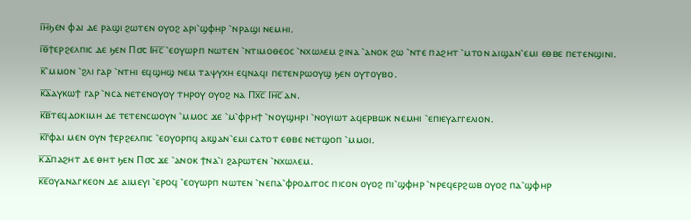ⲓ̅ⲏ̅ϧⲉⲛ ⲫⲁⲓ ⲇⲉ ⲣⲁϣⲓ ϩⲱⲧⲉⲛ ⲟⲩⲟϩ ⲁⲣⲓ⳿ϣⲫⲏⲣ ⳿ⲛⲣⲁϣⲓ ⲛⲉⲙⲏⲓ.
ⲓ̅ⲑ̅ϯⲉⲣϩⲉⲗⲡⲓⲥ ⲇⲉ ϧⲉⲛ Ⲡ⳪ Ⲓⲏ̅ⲥ̅ ⳿ⲉⲟⲩⲱⲣⲡ ⲛⲱⲧⲉⲛ ⳿ⲛⲧⲓⲙⲟⲑⲉⲟⲥ ⳿ⲛⲭⲱⲗⲉⲙ ϩⲓⲛⲁ ⳿ⲁⲛⲟⲕ ϩⲱ ⳿ⲛⲧⲉ ⲡⲁϩⲏⲧ ⳿ⲙⲧⲟⲛ ⲁⲓϣⲁⲛ⳿ⲉⲙⲓ ⲉⲑⲃⲉ ⲡⲉⲧⲉⲛϣⲓⲛⲓ.
ⲕ̅⳿ⲙⲙⲟⲛ ⳿ϩⲗⲓ ⲅⲁⲣ ⳿ⲛⲧⲏⲓ ⲉϥϣⲏϣ ⲛⲉⲙ ⲧⲁⲯⲩⲭⲏ ⲉϥⲛⲁϥⲓ ⲡⲉⲧⲉⲛⲣⲱⲟⲩϣ ϧⲉⲛ ⲟⲩⲧⲟⲩⲃⲟ.
ⲕ̅ⲁ̅ⲁⲩⲕⲱϯ ⲅⲁⲣ ⳿ⲛⲥⲁ ⲛⲉⲧⲉⲛⲟⲩⲟⲩ ⲧⲏⲣⲟⲩ ⲟⲩⲟϩ ⲛⲁ Ⲡⲭ̅ⲥ̅ Ⲓⲏ̅ⲥ̅ ⲁⲛ.
ⲕ̅ⲃ̅ⲧⲉϥⲇⲟⲕⲓⲙⲏ ⲇⲉ ⲧⲉⲧⲉⲛⲥⲱⲟⲩⲛ ⳿ⲙⲙⲟⲥ ϫⲉ ⳿ⲙ⳿ⲫⲣⲏϯ ⳿ⲛⲟⲩϣⲏⲣⲓ ⳿ⲛⲟⲩⲓⲱⲧ ⲁϥⲉⲣⲃⲱⲕ ⲛⲉⲙⲏⲓ ⳿ⲉⲡⲓⲉⲩⲁⲅⲅⲉⲗⲓⲟⲛ.
ⲕ̅ⲅ̅ⲫⲁⲓ ⲙⲉⲛ ⲟⲩⲛ ϯⲉⲣϩⲉⲗⲡⲓⲥ ⳿ⲉⲟⲩⲟⲣⲡϥ ⲁⲓϣⲁⲛ⳿ⲉⲙⲓ ⲥⲁⲧⲟⲧ ⲉⲑⲃⲉ ⲛⲉⲧϣⲟⲡ ⳿ⲙⲙⲟⲓ.
ⲕ̅ⲇ̅ⲡⲁϩⲏⲧ ⲇⲉ ⲑⲏⲧ ϧⲉⲛ Ⲡ⳪ ϫⲉ ⳿ⲁⲛⲟⲕ ϯⲛⲁ⳿ⲓ ϩⲁⲣⲱⲧⲉⲛ ⳿ⲛⲭⲱⲗⲉⲙ.
ⲕ̅ⲉ̅ⲟⲩⲁⲛⲁⲅⲕⲉⲟⲛ ⲇⲉ ⲁⲓⲙⲉⲩⲓ ⳿ⲉⲣⲟϥ ⳿ⲉⲟⲩⲱⲣⲡ ⲛⲱⲧⲉⲛ ⳿ⲛⲉⲡⲁ⳿ⲫⲣⲟⲇⲓⲧⲟⲥ ⲡⲓⲥⲟⲛ ⲟⲩⲟϩ ⲡⲓ⳿ϣⲫⲏⲣ ⳿ⲛⲣⲉϥⲉⲣϩⲱⲃ ⲟⲩⲟϩ ⲡⲁ⳿ϣⲫⲏⲣ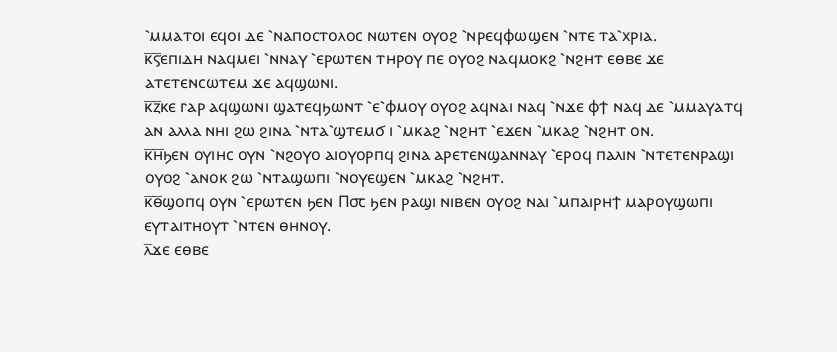⳿ⲙⲙⲁⲧⲟⲓ ⲉϥⲟⲓ ⲇⲉ ⳿ⲛⲁⲡⲟⲥⲧⲟⲗⲟⲥ ⲛⲱⲧⲉⲛ ⲟⲩⲟϩ ⳿ⲛⲣⲉϥⲫⲱϣⲉⲛ ⳿ⲛⲧⲉ ⲧⲁ⳿ⲭⲣⲓⲁ.
ⲕ̅ⲋ̅ⲉⲡⲓⲇⲏ ⲛⲁϥⲙⲉⲓ ⳿ⲛⲛⲁⲩ ⳿ⲉⲣⲱⲧⲉⲛ ⲧⲏⲣⲟⲩ ⲡⲉ ⲟⲩⲟϩ ⲛⲁϥⲙⲟⲕϩ ⳿ⲛϩⲏⲧ ⲉⲑⲃⲉ ϫⲉ ⲁⲧⲉⲧⲉⲛⲥⲱⲧⲉⲙ ϫⲉ ⲁϥϣⲱⲛⲓ.
ⲕ̅ⲍ̅ⲕⲉ ⲅⲁⲣ ⲁϥϣⲱⲛⲓ ϣⲁⲧⲉϥϧⲱⲛⲧ ⳿ⲉ⳿ⲫⲙⲟⲩ ⲟⲩⲟϩ ⲁϥⲛⲁⲓ ⲛⲁϥ ⳿ⲛϫⲉ ⲫϯ ⲛⲁϥ ⲇⲉ ⳿ⲙⲙⲁⲩⲁⲧϥ ⲁⲛ ⲁⲗⲗⲁ ⲛⲏⲓ ϩⲱ ϩⲓⲛⲁ ⳿ⲛⲧⲁ⳿ϣⲧⲉⲙϭ ⲓ ⳿ⲙⲕⲁϩ ⳿ⲛϩⲏⲧ ⳿ⲉϫⲉⲛ ⳿ⲙⲕⲁϩ ⳿ⲛϩⲏⲧ ⲟⲛ.
ⲕ̅ⲏ̅ϧⲉⲛ ⲟⲩⲓⲏⲥ ⲟⲩⲛ ⳿ⲛϩⲟⲩⲟ ⲁⲓⲟⲩⲟⲣⲡϥ ϩⲓⲛⲁ ⲁⲣⲉⲧⲉⲛϣⲁⲛⲛⲁⲩ ⳿ⲉⲣⲟϥ ⲡⲁⲗⲓⲛ ⳿ⲛⲧⲉⲧⲉⲛⲣⲁϣⲓ ⲟⲩⲟϩ ⳿ⲁⲛⲟⲕ ϩⲱ ⳿ⲛⲧⲁϣⲱⲡⲓ ⳿ⲛⲟⲩⲉϣⲉⲛ ⳿ⲙⲕⲁϩ ⳿ⲛϩⲏⲧ.
ⲕ̅ⲑ̅ϣⲟⲡϥ ⲟⲩⲛ ⳿ⲉⲣⲱⲧⲉⲛ ϧⲉⲛ Ⲡ⳪ ϧⲉⲛ ⲣⲁϣⲓ ⲛⲓⲃⲉⲛ ⲟⲩⲟϩ ⲛⲁⲓ ⳿ⲙⲡⲁⲓⲣⲏϯ ⲙⲁⲣⲟⲩϣⲱⲡⲓ ⲉⲩⲧⲁⲓⲧⲏⲟⲩⲧ ⳿ⲛⲧⲉⲛ ⲑⲏⲛⲟⲩ.
ⲗ̅ϫⲉ ⲉⲑⲃⲉ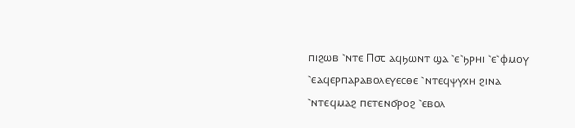ⲡⲓϩⲱⲃ ⳿ⲛⲧⲉ Ⲡ⳪ ⲁϥϧⲱⲛⲧ ϣⲁ ⳿ⲉ⳿ϧⲣⲏⲓ ⳿ⲉ⳿ⲫⲙⲟⲩ ⳿ⲉⲁϥⲉⲣⲡⲁⲣⲁⲃⲟⲗⲉⲩⲉⲥⲑⲉ ⳿ⲛⲧⲉϥⲯⲩⲭⲏ ϩⲓⲛⲁ ⳿ⲛⲧⲉϥⲙⲁϩ ⲡⲉⲧⲉⲛϭⲣⲟϩ ⳿ⲉⲃⲟⲗ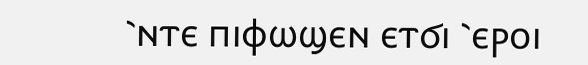⳿ⲛⲧⲉ ⲡⲓⲫⲱϣⲉⲛ ⲉⲧϭⲓ ⳿ⲉⲣⲟⲓ